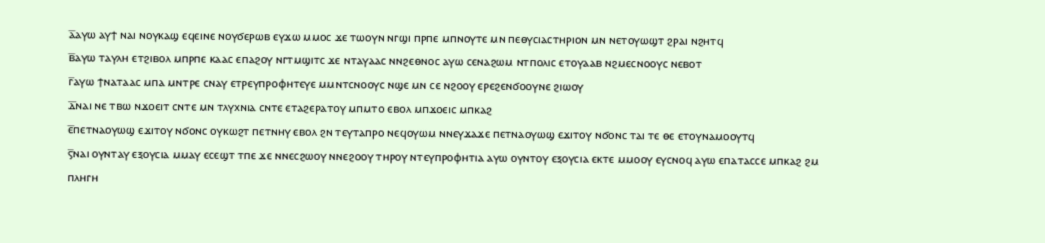ⲁ̅ⲁⲩⲱ ⲁⲩϯ ⲛⲁⲓ ⲛⲟⲩⲕⲁϣ ⲉϥⲉⲓⲛⲉ ⲛⲟⲩϭⲉⲣⲱⲃ ⲉⲩϫⲱ ⲙⲙⲟⲥ ϫⲉ ⲧⲱⲟⲩⲛ ⲛⲅϣⲓ ⲡⲣⲡⲉ ⲙⲡⲛⲟⲩⲧⲉ ⲙⲛ ⲡⲉⲑⲩⲥⲓⲁⲥⲧⲏⲣⲓⲟⲛ ⲙⲛ ⲛⲉⲧⲟⲩⲱϣⲧ ϩⲣⲁⲓ ⲛϩⲏⲧϥ
ⲃ̅ⲁⲩⲱ ⲧⲁⲩⲗⲏ ⲉⲧϩⲓⲃⲟⲗ ⲙⲡⲣⲡⲉ ⲕⲁⲁⲥ ⲉⲡⲁϩⲟⲩ ⲛⲅⲧⲙϣⲓⲧⲥ ϫⲉ ⲛⲧⲁⲩⲁⲁⲥ ⲛⲛϩⲉⲑⲛⲟⲥ ⲁⲩⲱ ⲥⲉⲛⲁϩⲱⲙ ⲛⲧⲡⲟⲗⲓⲥ ⲉⲧⲟⲩⲁⲁⲃ ⲛϩⲙⲉⲥⲛⲟⲟⲩⲥ ⲛⲉⲃⲟⲧ
ⲅ̅ⲁⲩⲱ ϯⲛⲁⲧⲁⲁⲥ ⲙⲡⲁ ⲙⲛⲧⲣⲉ ⲥⲛⲁⲩ ⲉⲧⲣⲉⲩⲡⲣⲟⲫⲏⲧⲉⲩⲉ ⲙⲙⲛⲧⲥⲛⲟⲟⲩⲥ ⲛϣⲉ ⲙⲛ ⲥⲉ ⲛϩⲟⲟⲩ ⲉⲣⲉϩⲉⲛϭⲟⲟⲩⲛⲉ ϩⲓⲱⲟⲩ
ⲇ̅ⲛⲁⲓ ⲛⲉ ⲧⲃⲱ ⲛϫⲟⲉⲓⲧ ⲥⲛⲧⲉ ⲙⲛ ⲧⲗⲩⲭⲛⲓⲁ ⲥⲛⲧⲉ ⲉⲧⲁϩⲉⲣⲁⲧⲟⲩ ⲙⲡⲙⲧⲟ ⲉⲃⲟⲗ ⲙⲡϫⲟⲉⲓⲥ ⲙⲡⲕⲁϩ
ⲉ̅ⲡⲉⲧⲛⲁⲟⲩⲱϣ ⲉϫⲓⲧⲟⲩ ⲛϭⲟⲛⲥ ⲟⲩⲕⲱϩⲧ ⲡⲉⲧⲛⲏⲩ ⲉⲃⲟⲗ ϩⲛ ⲧⲉⲩⲧⲁⲡⲣⲟ ⲛⲉϥⲟⲩⲱⲙ ⲛⲛⲉⲩϫⲁϫⲉ ⲡⲉⲧⲛⲁⲟⲩⲱϣ ⲉϫⲓⲧⲟⲩ ⲛϭⲟⲛⲥ ⲧⲁⲓ ⲧⲉ ⲑⲉ ⲉⲧⲟⲩⲛⲁⲙⲟⲟⲩⲧϥ
ⲋ̅ⲛⲁⲓ ⲟⲩⲛⲧⲁⲩ ⲉⲝⲟⲩⲥⲓⲁ ⲙⲙⲁⲩ ⲉⲥⲉϣⲧ ⲧⲡⲉ ϫⲉ ⲛⲛⲉⲥϩⲱⲟⲩ ⲛⲛⲉϩⲟⲟⲩ ⲧⲏⲣⲟⲩ ⲛⲧⲉⲩⲡⲣⲟⲫⲏⲧⲓⲁ ⲁⲩⲱ ⲟⲩⲛⲧⲟⲩ ⲉⲝⲟⲩⲥⲓⲁ ⲉⲕⲧⲉ ⲙⲙⲟⲟⲩ ⲉⲩⲥⲛⲟϥ ⲁⲩⲱ ⲉⲡⲁⲧⲁⲥⲥⲉ ⲙⲡⲕⲁϩ ϩⲙ ⲡⲗⲏⲅⲏ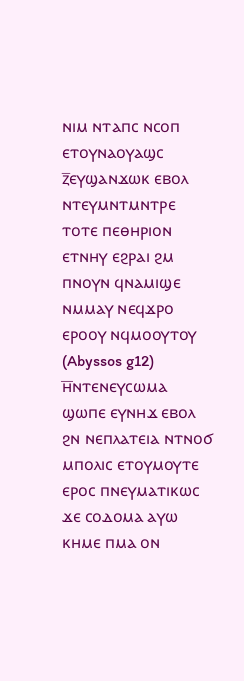ⲛⲓⲙ ⲛⲧⲁⲡⲥ ⲛⲥⲟⲡ ⲉⲧⲟⲩⲛⲁⲟⲩⲁϣⲥ
ⲍ̅ⲉⲩϣⲁⲛϫⲱⲕ ⲉⲃⲟⲗ ⲛⲧⲉⲩⲙⲛⲧⲙⲛⲧⲣⲉ ⲧⲟⲧⲉ ⲡⲉⲑⲏⲣⲓⲟⲛ ⲉⲧⲛⲏⲩ ⲉϩⲣⲁⲓ ϩⲙ ⲡⲛⲟⲩⲛ ϥⲛⲁⲙⲓϣⲉ ⲛⲙⲙⲁⲩ ⲛⲉϥϫⲣⲟ ⲉⲣⲟⲟⲩ ⲛϥⲙⲟⲟⲩⲧⲟⲩ (Abyssos g12)
ⲏ̅ⲛⲧⲉⲛⲉⲩⲥⲱⲙⲁ ϣⲱⲡⲉ ⲉⲩⲛⲏϫ ⲉⲃⲟⲗ ϩⲛ ⲛⲉⲡⲗⲁⲧⲉⲓⲁ ⲛⲧⲛⲟϭ ⲙⲡⲟⲗⲓⲥ ⲉⲧⲟⲩⲙⲟⲩⲧⲉ ⲉⲣⲟⲥ ⲡⲛⲉⲩⲙⲁⲧⲓⲕⲱⲥ ϫⲉ ⲥⲟⲇⲟⲙⲁ ⲁⲩⲱ ⲕⲏⲙⲉ ⲡⲙⲁ ⲟⲛ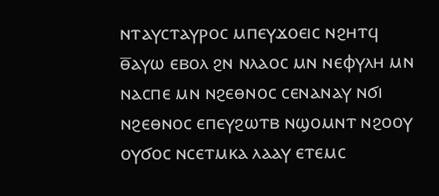ⲛⲧⲁⲩⲥⲧⲁⲩⲣⲟⲥ ⲙⲡⲉⲩϫⲟⲉⲓⲥ ⲛϩⲏⲧϥ
ⲑ̅ⲁⲩⲱ ⲉⲃⲟⲗ ϩⲛ ⲛⲗⲁⲟⲥ ⲙⲛ ⲛⲉⲫⲩⲗⲏ ⲙⲛ ⲛⲁⲥⲡⲉ ⲙⲛ ⲛϩⲉⲑⲛⲟⲥ ⲥⲉⲛⲁⲛⲁⲩ ⲛϭⲓ ⲛϩⲉⲑⲛⲟⲥ ⲉⲡⲉⲩϩⲱⲧⲃ ⲛϣⲟⲙⲛⲧ ⲛϩⲟⲟⲩ ⲟⲩϭⲟⲥ ⲛⲥⲉⲧⲙⲕⲁ ⲗⲁⲁⲩ ⲉⲧⲉⲙⲥ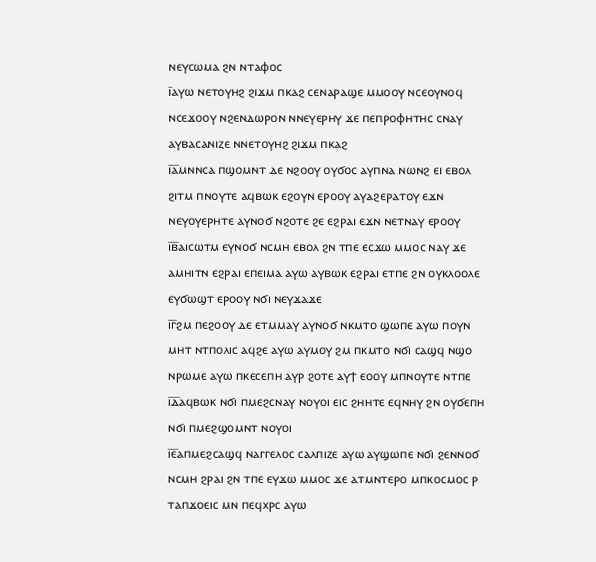ⲛⲉⲩⲥⲱⲙⲁ ϩⲛ ⲛⲧⲁⲫⲟⲥ
ⲓ̅ⲁⲩⲱ ⲛⲉⲧⲟⲩⲏϩ ϩⲓϫⲙ ⲡⲕⲁϩ ⲥⲉⲛⲁⲣⲁϣⲉ ⲙⲙⲟⲟⲩ ⲛⲥⲉⲟⲩⲛⲟϥ ⲛⲥⲉϫⲟⲟⲩ ⲛϩⲉⲛⲇⲱⲣⲟⲛ ⲛⲛⲉⲩⲉⲣⲏⲩ ϫⲉ ⲡⲉⲡⲣⲟⲫⲏⲧⲏⲥ ⲥⲛⲁⲩ ⲁⲩⲃⲁⲥⲁⲛⲓⲍⲉ ⲛⲛⲉⲧⲟⲩⲏϩ ϩⲓϫⲙ ⲡⲕⲁϩ
ⲓ̅ⲁ̅ⲙⲛⲛⲥⲁ ⲡϣⲟⲙⲛⲧ ⲇⲉ ⲛϩⲟⲟⲩ ⲟⲩϭⲟⲥ ⲁⲩⲡⲛⲁ ⲛⲱⲛϩ ⲉⲓ ⲉⲃⲟⲗ ϩⲓⲧⲙ ⲡⲛⲟⲩⲧⲉ ⲁϥⲃⲱⲕ ⲉϩⲟⲩⲛ ⲉⲣⲟⲟⲩ ⲁⲩⲁϩⲉⲣⲁⲧⲟⲩ ⲉϫⲛ ⲛⲉⲩⲟⲩⲉⲣⲏⲧⲉ ⲁⲩⲛⲟϭ ⲛϩⲟⲧⲉ ϩⲉ ⲉϩⲣⲁⲓ ⲉϫⲛ ⲛⲉⲧⲛⲁⲩ ⲉⲣⲟⲟⲩ
ⲓ̅ⲃ̅ⲁⲓⲥⲱⲧⲙ ⲉⲩⲛⲟϭ ⲛⲥⲙⲏ ⲉⲃⲟⲗ ϩⲛ ⲧⲡⲉ ⲉⲥϫⲱ ⲙⲙⲟⲥ ⲛⲁⲩ ϫⲉ ⲁⲙⲏⲓⲧⲛ ⲉϩⲣⲁⲓ ⲉⲡⲉⲓⲙⲁ ⲁⲩⲱ ⲁⲩⲃⲱⲕ ⲉϩⲣⲁⲓ ⲉⲧⲡⲉ ϩⲛ ⲟⲩⲕⲗⲟⲟⲗⲉ ⲉⲩϭⲱϣⲧ ⲉⲣⲟⲟⲩ ⲛϭⲓ ⲛⲉⲩϫⲁϫⲉ
ⲓ̅ⲅ̅ϩⲙ ⲡⲉϩⲟⲟⲩ ⲇⲉ ⲉⲧⲙⲙⲁⲩ ⲁⲩⲛⲟϭ ⲛⲕⲙⲧⲟ ϣⲱⲡⲉ ⲁⲩⲱ ⲡⲟⲩⲛ ⲙⲏⲧ ⲛⲧⲡⲟⲗⲓⲥ ⲁϥϩⲉ ⲁⲩⲱ ⲁⲩⲙⲟⲩ ϩⲙ ⲡⲕⲙⲧⲟ ⲛϭⲓ ⲥⲁϣϥ ⲛϣⲟ ⲛⲣⲱⲙⲉ ⲁⲩⲱ ⲡⲕⲉⲥⲉⲡⲏ ⲁⲩⲣ ϩⲟⲧⲉ ⲁⲩϯ ⲉⲟⲟⲩ ⲙⲡⲛⲟⲩⲧⲉ ⲛⲧⲡⲉ
ⲓ̅ⲇ̅ⲁϥⲃⲱⲕ ⲛϭⲓ ⲡⲙⲉϩⲥⲛⲁⲩ ⲛⲟⲩⲟⲓ ⲉⲓⲥ ϩⲏⲏⲧⲉ ⲉϥⲛⲏⲩ ϩⲛ ⲟⲩϭⲉⲡⲏ ⲛϭⲓ ⲡⲙⲉϩϣⲟⲙⲛⲧ ⲛⲟⲩⲟⲓ
ⲓ̅ⲉ̅ⲁⲡⲙⲉϩⲥⲁϣϥ ⲛⲁⲅⲅⲉⲗⲟⲥ ⲥⲁⲗⲡⲓⲍⲉ ⲁⲩⲱ ⲁⲩϣⲱⲡⲉ ⲛϭⲓ ϩⲉⲛⲛⲟϭ ⲛⲥⲙⲏ ϩⲣⲁⲓ ϩⲛ ⲧⲡⲉ ⲉⲩϫⲱ ⲙⲙⲟⲥ ϫⲉ ⲁⲧⲙⲛⲧⲉⲣⲟ ⲙⲡⲕⲟⲥⲙⲟⲥ ⲣ ⲧⲁⲡϫⲟⲉⲓⲥ ⲙⲛ ⲡⲉϥⲭⲣⲥ ⲁⲩⲱ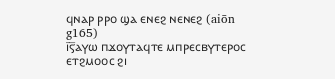ϥⲛⲁⲣ ⲣⲣⲟ ϣⲁ ⲉⲛⲉϩ ⲛⲉⲛⲉϩ (aiōn g165)
ⲓ̅ⲋ̅ⲁⲩⲱ ⲡϫⲟⲩⲧⲁϥⲧⲉ ⲙⲡⲣⲉⲥⲃⲩⲧⲉⲣⲟⲥ ⲉⲧϩⲙⲟⲟⲥ ϩⲓ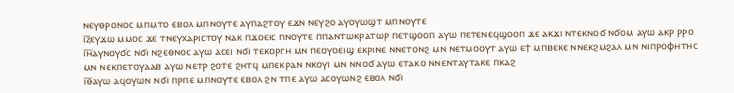ⲛⲉⲩⲑⲣⲟⲛⲟⲥ ⲙⲡⲙⲧⲟ ⲉⲃⲟⲗ ⲙⲡⲛⲟⲩⲧⲉ ⲁⲩⲡⲁϩⲧⲟⲩ ⲉϫⲛ ⲛⲉⲩϩⲟ ⲁⲩⲟⲩⲱϣⲧ ⲙⲡⲛⲟⲩⲧⲉ
ⲓ̅ⲍ̅ⲉⲩϫⲱ ⲙⲙⲟⲥ ϫⲉ ⲧⲛⲉⲩⲭⲁⲣⲓⲥⲧⲟⲩ ⲛⲁⲕ ⲡϫⲟⲉⲓⲥ ⲡⲛⲟⲩⲧⲉ ⲡⲡⲁⲛⲧⲱⲕⲣⲁⲧⲱⲣ ⲡⲉⲧϣⲟⲟⲡ ⲁⲩⲱ ⲡⲉⲧⲉⲛⲉϥϣⲟⲟⲡ ϫⲉ ⲁⲕϫⲓ ⲛⲧⲉⲕⲛⲟϭ ⲛϭⲟⲙ ⲁⲩⲱ ⲁⲕⲣ ⲣⲣⲟ
ⲓ̅ⲏ̅ⲁⲩⲛⲟⲩϭⲥ ⲛϭⲓ ⲛϩⲉⲑⲛⲟⲥ ⲁⲩⲱ ⲁⲥⲉⲓ ⲛϭⲓ ⲧⲉⲕⲟⲣⲅⲏ ⲙⲛ ⲡⲉⲟⲩⲟⲉⲓϣ ⲉⲕⲣⲓⲛⲉ ⲛⲛⲉⲧⲟⲛϩ ⲙⲛ ⲛⲉⲧⲙⲟⲟⲩⲧ ⲁⲩⲱ ⲉϯ ⲙⲡⲃⲉⲕⲉ ⲛⲛⲉⲕϩⲙϩⲁⲗ ⲙⲛ ⲛⲓⲡⲣⲟⲫⲏⲧⲏⲥ ⲙⲛ ⲛⲉⲕⲡⲉⲧⲟⲩⲁⲁⲃ ⲁⲩⲱ ⲛⲉⲧⲣ ϩⲟⲧⲉ ϩⲏⲧϥ ⲙⲡⲉⲕⲣⲁⲛ ⲛⲕⲟⲩⲓ ⲙⲛ ⲛⲛⲟϭ ⲁⲩⲱ ⲉⲧⲁⲕⲟ ⲛⲛⲉⲛⲧⲁⲩⲧⲁⲕⲉ ⲡⲕⲁϩ
ⲓ̅ⲑ̅ⲁⲩⲱ ⲁϥⲟⲩⲱⲛ ⲛϭⲓ ⲡⲣⲡⲉ ⲙⲡⲛⲟⲩⲧⲉ ⲉⲃⲟⲗ ϩⲛ ⲧⲡⲉ ⲁⲩⲱ ⲁⲥⲟⲩⲱⲛϩ ⲉⲃⲟⲗ ⲛϭⲓ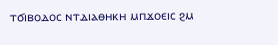ⲧϭⲓⲃⲟⲇⲟⲥ ⲛⲧⲇⲓⲁⲑⲏⲕⲏ ⲙⲡϫⲟⲉⲓⲥ ϩⲙ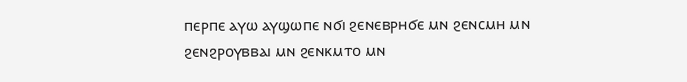ⲡⲉⲣⲡⲉ ⲁⲩⲱ ⲁⲩϣⲱⲡⲉ ⲛϭⲓ ϩⲉⲛⲉⲃⲣⲏϭⲉ ⲙⲛ ϩⲉⲛⲥⲙⲏ ⲙⲛ ϩⲉⲛϩⲣⲟⲩⲃⲃⲁⲓ ⲙⲛ ϩⲉⲛⲕⲙⲧⲟ ⲙⲛ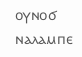ⲟⲩⲛⲟϭ ⲛⲁⲗⲁⲙⲡⲉ